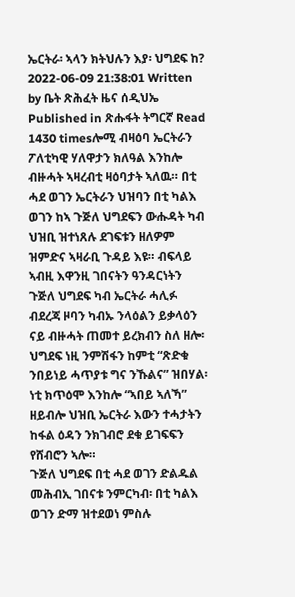ኤርትራ፡ ኣላን ክትህሉን እያ፡ ህግደፍ ከ?
2022-06-09 21:38:01 Written by ቤት ጽሕፈት ዜና ሰዲህኤ Published in ጽሑፋት ትግርኛ Read 1430 timesሎሚ ብዛዕባ ኤርትራን ፖለቲካዊ ሃለዋታን ክለዓል እንከሎ ብዙሓት ኣዛረብቲ ዛዕባታት ኣለዉ። በቲ ሓደ ወገን ኤርትራን ህዝባን በቲ ካልእ ወገን ከኣ ጉጅለ ህግደፍን ውሑዳት ካብ ህዝቢ ዝተነጸሉ ደገፍቱን ዘለዎም ዝምድና ኣዛራቢ ጉዳይ እዩ። ብፍላይ ኣብዚ እዋንዚ ገበናትን ዓንዳርነትን ጉጅለ ህግደፍ ካብ ኤርትራ ሓሊፉ ብደረጃ ዞባን ካብኡ ንላዕልን ይቃላዕን ናይ ብዙሓት ጠመተ ይረክብን ስለ ዘሎ፡ ህግደፍ ነዚ ንምሽፋን ከምቲ “ጽድቁ ንበይነይ ሓጥያቱ ግና ንኹልና” ዝበሃል፡ ነቲ ክጥዕሞ እንከሎ “ኣበይ ኣለኻ” ዘይብሎ ህዝቢ ኤርትራ እውን ተሓታትን ከፋል ዕዳን ንክገብሮ ደቁ ይገፍፍን የሸብሮን ኣሎ።
ጉጅለ ህግደፍ በቲ ሓደ ወገን ድልዱል መሕብኢ ገበናቱ ንምርካብ፡ በቲ ካልእ ወገን ድማ ዝተደወነ ምስሉ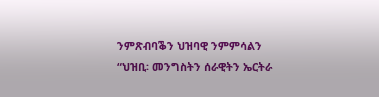ንምጽብባቕን ህዝባዊ ንምምሳልን “ህዝቢ፡ መንግስትን ሰራዊትን ኤርትራ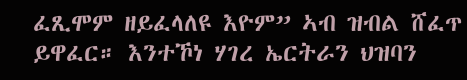ፈጺሞም ዘይፈላለዩ እዮም” ኣብ ዝብል ሸፈጥ ይዋፈር። እንተኾነ ሃገረ ኤርትራን ህዝባን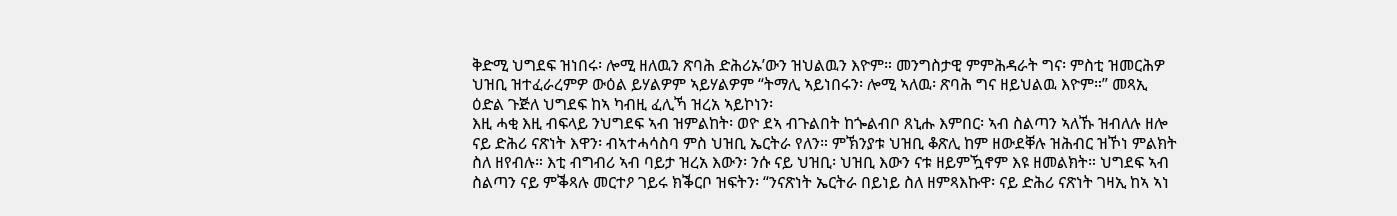ቅድሚ ህግደፍ ዝነበሩ፡ ሎሚ ዘለዉን ጽባሕ ድሕሪኡ’ውን ዝህልዉን እዮም። መንግስታዊ ምምሕዳራት ግና፡ ምስቲ ዝመርሕዎ ህዝቢ ዝተፈራረምዎ ውዕል ይሃልዎም ኣይሃልዎም “ትማሊ ኣይነበሩን፡ ሎሚ ኣለዉ፡ ጽባሕ ግና ዘይህልዉ እዮም።” መጻኢ ዕድል ጉጅለ ህግደፍ ከኣ ካብዚ ፈሊኻ ዝረአ ኣይኮነን፡
እዚ ሓቂ እዚ ብፍላይ ንህግደፍ ኣብ ዝምልከት፡ ወዮ ደኣ ብጉልበት ከጐልብቦ ጸኒሑ እምበር፡ ኣብ ስልጣን ኣለኹ ዝብለሉ ዘሎ ናይ ድሕሪ ናጽነት እዋን፡ ብኣተሓሳስባ ምስ ህዝቢ ኤርትራ የለን። ምኽንያቱ ህዝቢ ቆጽሊ ከም ዘውደቐሉ ዝሕብር ዝኾነ ምልክት ስለ ዘየብሉ። እቲ ብግብሪ ኣብ ባይታ ዝረአ እውን፡ ንሱ ናይ ህዝቢ፡ ህዝቢ እውን ናቱ ዘይምዃኖም እዩ ዘመልክት። ህግደፍ ኣብ ስልጣን ናይ ምቕጻሉ መርተዖ ገይሩ ክቕርቦ ዝፍትን፡ “ንናጽነት ኤርትራ በይነይ ስለ ዘምጻእኩዋ፡ ናይ ድሕሪ ናጽነት ገዛኢ ከኣ ኣነ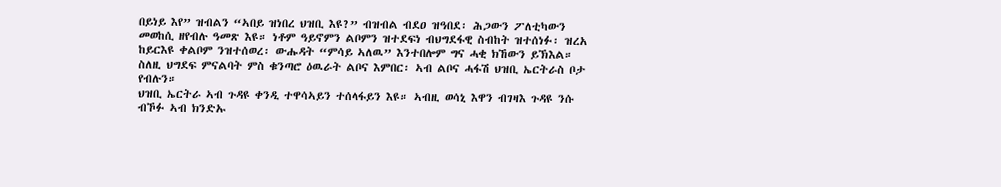በይነይ እየ” ዝብልን “ኣበይ ዝነበረ ህዝቢ እዩ?” ብዝብል ብደዐ ዝዓበደ፡ ሕጋውን ፖለቲካውን መወከሲ ዘየብሉ ዓመጽ እዩ። ነቶም ዓይኖምን ልቦምን ዝተደፍነ ብህግደፋዊ ስብከት ዝተሰነፉ፡ ዝረአ ከይርእዩ ቀልቦም ንዝተሰወረ፡ ውሑዳት “ምሳይ ኣለዉ” እንተበሎም ግና ሓቂ ክኸውን ይኽእል። ስለዚ ህግደፍ ምናልባት ምስ ቁንጣሮ ዕዉራት ልቦና እምበር፡ ኣብ ልቦና ሓፋሽ ህዝቢ ኤርትራስ ቦታ የብሉን።
ህዝቢ ኤርትራ ኣብ ጉዳዩ ቀንዲ ተዋሳኣይን ተሰላፋይን እዩ። ኣብዚ ወሳኒ እዋን ብገዛእ ጉዳዩ ንሱ ብኾፉ ኣብ ክንድኡ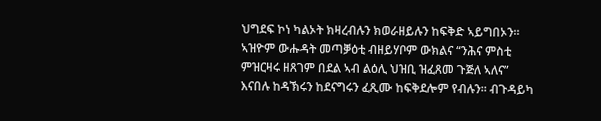ህግደፍ ኮነ ካልኦት ክዛረብሉን ክወራዘይሉን ከፍቅድ ኣይግበኦን። ኣዝዮም ውሑዳት መጣቓዕቲ ብዘይሃቦም ውክልና “ንሕና ምስቲ ምዝርዛሩ ዘጸገም በደል ኣብ ልዕሊ ህዝቢ ዝፈጸመ ጉጅለ ኣለና” እናበሉ ከዳኽሩን ከደናግሩን ፈጺሙ ከፍቅደሎም የብሉን። ብጉዳይካ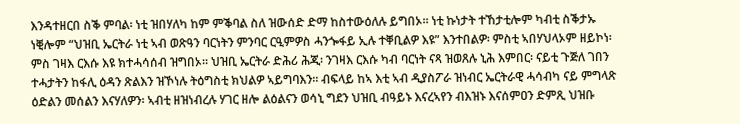እንዳተዘርበ ስቕ ምባል፡ ነቲ ዝበሃለካ ከም ምቕባል ስለ ዝውሰድ ድማ ከስተውዕለሉ ይግበኦ። ነቲ ኩነታት ተኸታቲሎም ካብቲ ስቕታኡ ነቒሎም “ህዝቢ ኤርትራ ነቲ ኣብ ወጽዓን ባርነትን ምንባር ርዒምዎስ ሓንጐፋይ ኢሉ ተቐቢልዎ እዩ” እንተበልዎ፡ ምስቲ ኣበሃህላኦም ዘይኮነ፡ ምስ ገዛእ ርእሱ እዩ ክተሓሳሰብ ዝግበኦ። ህዝቢ ኤርትራ ድሕሪ ሕጂ፡ ንገዛእ ርእሱ ካብ ባርነት ናጻ ዝወጸሉ ኒሕ እምበር፡ ናይቲ ጉጅለ ገበን ተሓታትን ከፋሊ ዕዳን ጽልእን ዝኾነሉ ትዕግስቲ ክህልዎ ኣይግባእን። ብፍላይ ከኣ እቲ ኣብ ዲያስፖራ ዝነብር ኤርትራዊ ሓሳብካ ናይ ምግላጽ ዕድልን መሰልን እናሃለዎን፡ ኣብቲ ዘዝነብረሉ ሃገር ዘሎ ልዕልናን ወሳኒ ግደን ህዝቢ ብዓይኑ እናረኣየን ብእዝኑ እናሰምዐን ድምጺ ህዝቡ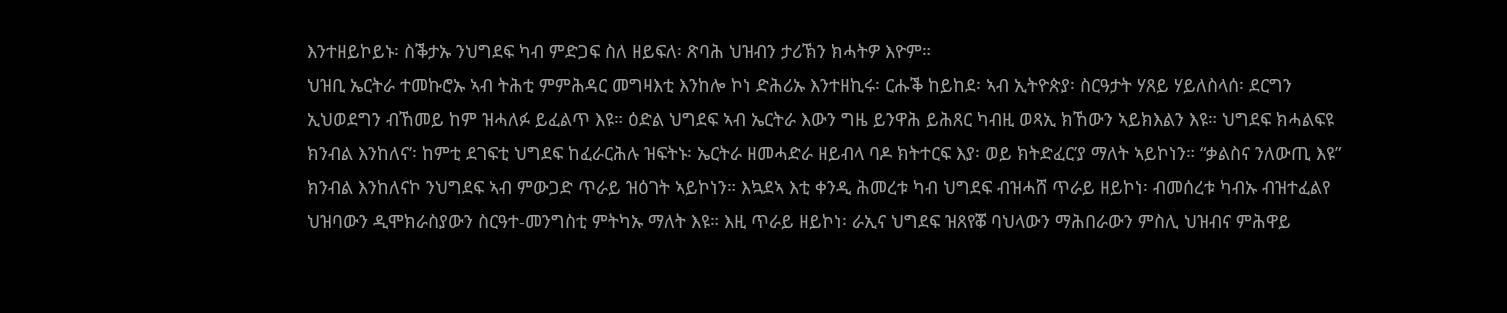እንተዘይኮይኑ፡ ስቕታኡ ንህግደፍ ካብ ምድጋፍ ስለ ዘይፍለ፡ ጽባሕ ህዝብን ታሪኽን ክሓትዎ እዮም።
ህዝቢ ኤርትራ ተመኩሮኡ ኣብ ትሕቲ ምምሕዳር መግዛእቲ እንከሎ ኮነ ድሕሪኡ እንተዘኪሩ፡ ርሑቕ ከይከደ፡ ኣብ ኢትዮጵያ፡ ስርዓታት ሃጸይ ሃይለስላሰ፡ ደርግን ኢህወደግን ብኸመይ ከም ዝሓለፉ ይፈልጥ እዩ። ዕድል ህግደፍ ኣብ ኤርትራ እውን ግዜ ይንዋሕ ይሕጸር ካብዚ ወጻኢ ክኸውን ኣይክእልን እዩ። ህግደፍ ክሓልፍዩ ክንብል እንከለና’፡ ከምቲ ደገፍቲ ህግደፍ ከፈራርሕሉ ዝፍትኑ፡ ኤርትራ ዘመሓድራ ዘይብላ ባዶ ክትተርፍ እያ፡ ወይ ክትድፈር’ያ ማለት ኣይኮነን። “ቃልስና ንለውጢ እዩ” ክንብል እንከለናኮ ንህግደፍ ኣብ ምውጋድ ጥራይ ዝዕገት ኣይኮነን። እኳደኣ እቲ ቀንዲ ሕመረቱ ካብ ህግደፍ ብዝሓሸ ጥራይ ዘይኮነ፡ ብመሰረቱ ካብኡ ብዝተፈልየ ህዝባውን ዲሞክራስያውን ስርዓተ-መንግስቲ ምትካኡ ማለት እዩ። እዚ ጥራይ ዘይኮነ፡ ራኢና ህግደፍ ዝጸየቖ ባህላውን ማሕበራውን ምስሊ ህዝብና ምሕዋይ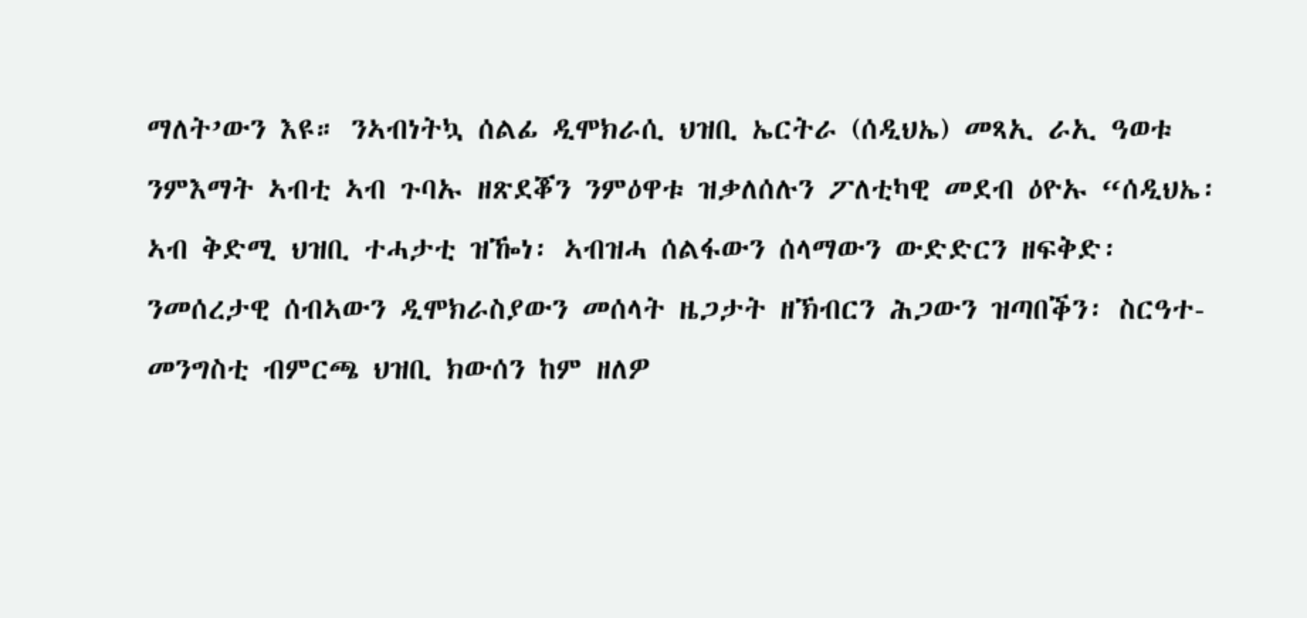ማለት’ውን እዩ። ንኣብነትኳ ሰልፊ ዲሞክራሲ ህዝቢ ኤርትራ (ሰዲህኤ) መጻኢ ራኢ ዓወቱ ንምእማት ኣብቲ ኣብ ጉባኡ ዘጽደቖን ንምዕዋቱ ዝቃለሰሉን ፖለቲካዊ መደብ ዕዮኡ “ሰዲህኤ፡ ኣብ ቅድሚ ህዝቢ ተሓታቲ ዝዀነ፡ ኣብዝሓ ሰልፋውን ሰላማውን ውድድርን ዘፍቅድ፡ ንመሰረታዊ ሰብኣውን ዲሞክራስያውን መሰላት ዜጋታት ዘኽብርን ሕጋውን ዝጣበቕን፡ ስርዓተ-መንግስቲ ብምርጫ ህዝቢ ክውሰን ከም ዘለዎ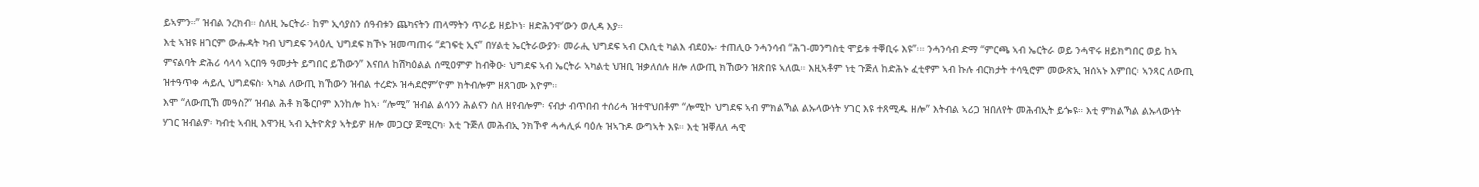ይኣምን።” ዝብል ንረክብ። ስለዚ ኤርትራ፡ ከም ኢሳያስን ሰዓብቱን ጨካናትን ጠላማትን ጥራይ ዘይኮነ፡ ዘድሕንዋ’ውን ወሊዳ እያ።
እቲ ኣዝዩ ዘገርም ውሑዳት ካብ ህግደፍ ንላዕሊ ህግደፍ ክኾኑ ዝመጣጠሩ “ደገፍቲ ኢና” በሃልቲ ኤርትራውያን፡ መራሒ ህግደፍ ኣብ ርእሲቲ ካልእ ብደዐኡ፡ ተጠሊዑ ንሓንሳብ “ሕገ-መንግስቲ ሞይቱ ተቐቢሩ እዩ”፡። ንሓንሳብ ድማ “ምርጫ ኣብ ኤርትራ ወይ ንሓዋሩ ዘይክግበር ወይ ከኣ ምናልባት ድሕሪ ሳላሳ ኣርበዓ ዓመታት ይግበር ይኸውን” እናበለ ከሽካዕልል ሰሚዐምዎ ከብቅዑ፡ ህግደፍ ኣብ ኤርትራ ኣካልቲ ህዝቢ ዝቃለሰሉ ዘሎ ለውጢ ክኸውን ዝጽበዩ ኣለዉ። እዚኣቶም ነቲ ጉጅለ ከድሕኑ ፈቲኖም ኣብ ኩሉ ብርክታት ተሳዒሮም መውጽኢ ዝሰኣኑ እምበር፡ ኣንጻር ለውጢ ዝተዓጥቀ ሓይሊ ህግደፍስ፡ ኣካል ለውጢ ክኸውን ዝብል ተረድኦ ዝሓደሮም’ዮም ክትብሎም ዘጸገሙ እዮም።
እሞ “ለውጢኸ መዓስ?” ዝብል ሕቶ ክቕርቦም እንከሎ ከኣ፡ “ሎሚ” ዝብል ልሳንን ሕልናን ስለ ዘየብሎም፡ ናብታ ብጥበብ ተሰሪሓ ዝተዋህበቶም “ሎሚኮ ህግደፍ ኣብ ምክልኻል ልኡላውነት ሃገር እዩ ተጸሚዱ ዘሎ” እትብል ኣሪጋ ዝበለየት መሕብኢት ይጐዩ። እቲ ምክልኻል ልኡላውነት ሃገር ዝብልዎ፡ ካብቲ ኣብዚ እዋንዚ ኣብ ኢትዮጵያ ኣትይዎ ዘሎ መጋርያ ጀሚርካ፡ እቲ ጉጅለ መሕብኢ ንክኾኖ ሓሓሊፉ ባዕሉ ዝኣጉዶ ውግኣት እዩ። እቲ ዝቐለለ ሓዊ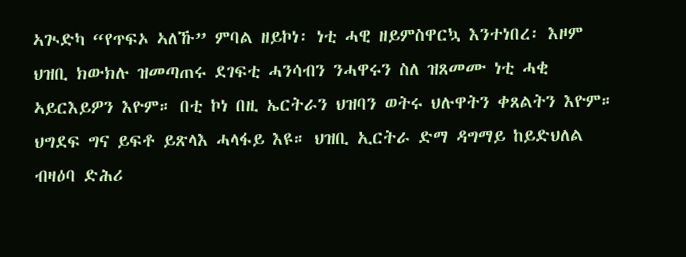ኣጒድካ “የጥፍኦ ኣለኹ” ምባል ዘይኮነ፡ ነቲ ሓዊ ዘይምስዋርኳ እንተነበረ፡ እዞም ህዝቢ ክውክሉ ዝመጣጠሩ ደገፍቲ ሓንሳብን ንሓዋሩን ስለ ዝጸመሙ ነቲ ሓቂ ኣይርእይዎን እዮም። በቲ ኮነ በዚ ኤርትራን ህዝባን ወትሩ ህሉዋትን ቀጸልትን እዮም። ህግደፍ ግና ይፍቶ ይጽላእ ሓላፋይ እዩ። ህዝቢ ኢርትራ ድማ ዳግማይ ከይድህለል ብዛዕባ ድሕሪ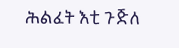ሕልፈት እቲ ጉጅለ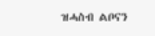ዝሓስብ ልቦናን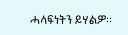ሓላፍነትን ይሃልዎ።